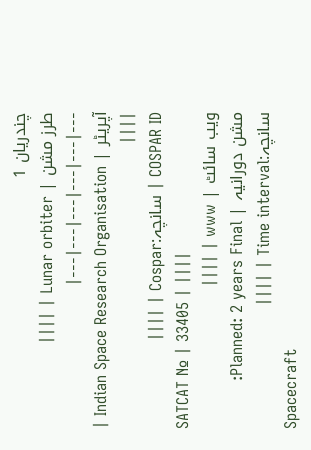چندریان 1
طرز مشن | Lunar orbiter | ||||
---|---|---|---|---|---|
آپریٹر | Indian Space Research Organisation | ||||
COSPAR ID | سانچہ:Cospar | ||||
SATCAT № | 33405 | ||||
ویب سائٹ | www | ||||
مشن دورانیہ | Planned: 2 years Final: سانچہ:Time interval | ||||
Spacecraft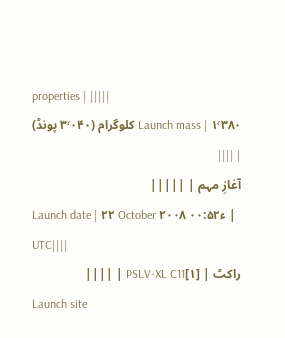properties | |||||
Launch mass | ۱٬۳۸۰ کلوگرام (۳٬۰۴۰ پونڈ) | ||||
آغازِ مہم | |||||
Launch date | ۲۲ October ۲۰۰۸ ۰۰:۵۲ء | UTC||||
راکٹ | PSLV-XL C11[۱] | ||||
Launch site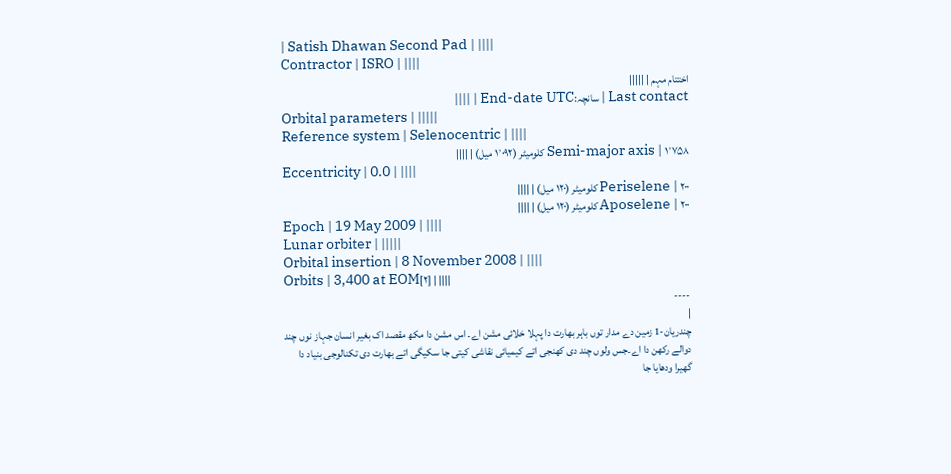| Satish Dhawan Second Pad | ||||
Contractor | ISRO | ||||
اختتام مہم | |||||
Last contact | سانچہ:End-date UTC | ||||
Orbital parameters | |||||
Reference system | Selenocentric | ||||
Semi-major axis | ۱٬۷۵۸ کلومیٹر (۱٬۰۹۲ میل) | ||||
Eccentricity | 0.0 | ||||
Periselene | ۲۰۰ کلومیٹر (۱۲۰ میل) | ||||
Aposelene | ۲۰۰ کلومیٹر (۱۲۰ میل) | ||||
Epoch | 19 May 2009 | ||||
Lunar orbiter | |||||
Orbital insertion | 8 November 2008 | ||||
Orbits | 3,400 at EOM[۲] | ||||
----
|
چندریان-1 زمین دے مدار توں باہر بھارت دا پہلا خلائی مشن اے۔ اس مشن دا مکھ مقصد اک بغیر انسان جہاز نوں چند دوالے رکھن دا اے۔جس ولوں چند دی کھنجی اتے کیمیائی نقاشی کیتی جا سکیگی اتے بھارت دی تکنالوجی بنیاد دا گھیرا ودھایا جا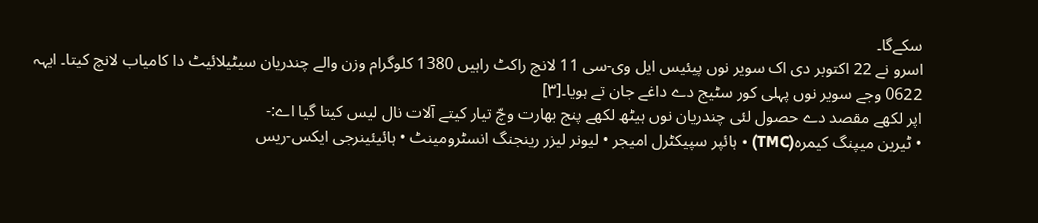سکےگا۔
اسرو نے 22 اکتوبر دی اک سویر نوں پیئیس ایل وی-سی 11 لانچ راکٹ راہیں 1380 کلوگرام وزن والے چندریان سیٹیلائیٹ دا کامیاب لانچ کیتا۔ ایہہ 0622 وجے سویر نوں پہلی کور سٹیج دے داغے جان تے ہویا۔[۳]
اپر لکھے مقصد دے حصول لئی چندریان نوں ہیٹھ لکھے پنج بھارت وچّ تیار کیتے آلات نال لیس کیتا گیا اے:-
• ٹیرین میپنگ کیمرہ(TMC) • ہائپر سپیکٹرل امیجر • لیونر لیزر رینجنگ انسٹرومینٹ • ہائیئینرجی ایکس-ریس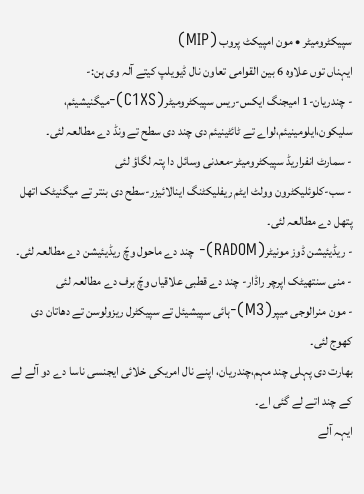سپیکٹرومیٹر • مون امپیکٹ پروب (MIP)
ایہناں توں علاوہ 6 بین القوامی تعاون نال ڈیویلپ کیتے آلہ وی ہن:-
- چندریان-1 امیجنگ ایکس-ریس سپیکٹرومیٹر(C1XS)-میگنیشیئم، سلیکون،ایلومینیئم،لواے تے ٹائٹینیئم دی چند دی سطح تے ونڈ دے مطالعہ لئی۔
- سمارٹ انفراریڈ سپیکٹرومیٹر-معدنی وسائل دا پتہ لگاؤ لئی
- سب-کلوئلیکٹرون وولٹ ایٹم ریفلیکٹنگ اینالائیزر-سطح دی بنتر تے میگنیٹک اتھل پتھل دے مطالعہ لئی۔
- ریڈیئیشن ڈوز مونیٹر(RADOM)- چند دے ماحول وچّ ریڈیئیشن دے مطالعہ لئی۔
- منی سنتھیٹک اپرچر راڈار- چند دے قطبی علاقیاں وچّ برف دے مطالعہ لئی
- مون منرالوجی میپر(M3)-ہائی سپیشیئل تے سپیکٹرل ریزولوسن تے دھاتان دی کھوج لئی۔
بھارت دی پہلی چند مہم،چندریان، اپنے نال امریکی خلائی ایجنسی ناسا دے دو آلے لے کے چند اتے لے گئی اے۔
ایہہ آلے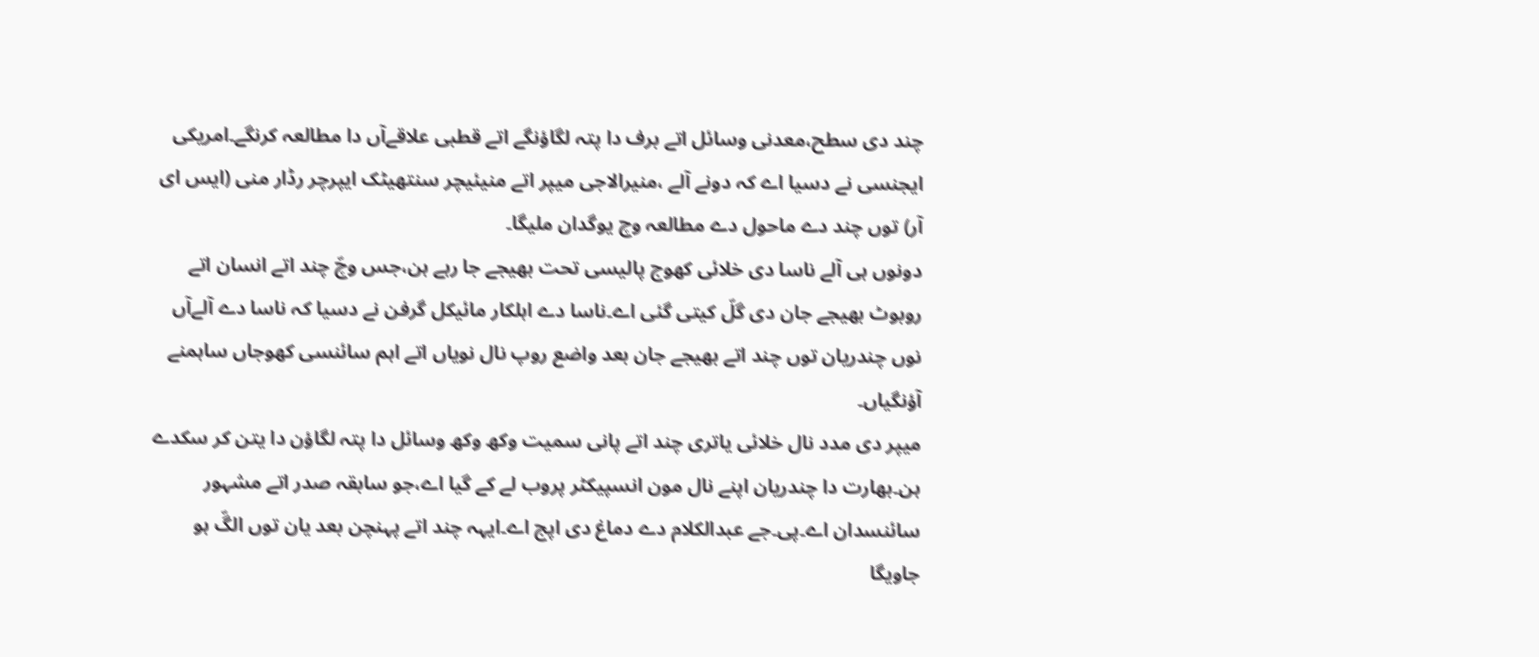چند دی سطح،معدنی وسائل اتے برف دا پتہ لگاؤنگے اتے قطبی علاقےآں دا مطالعہ کرنگے۔امریکی ایجنسی نے دسیا اے کہ دونے آلے ،منیرالاجی میپر اتے منیئیچر سنتھیٹک ایپرچر رڈار منی (ایس ای آر) توں چند دے ماحول دے مطالعہ وچ یوگدان ملیگا۔
دونوں ہی آلے ناسا دی خلائی کھوج پالیسی تحت بھیجے جا رہے ہن،جس وچّ چند اتے انسان اتے روبوٹ بھیجے جان دی گلّ کیتی گئی اے۔ناسا دے اہلکار مائیکل گرفن نے دسیا کہ ناسا دے آلےآں نوں چندریان توں چند اتے بھیجے جان بعد واضع روپ نال نویاں اتے اہم سائنسی کھوجاں ساہمنے آؤنگیاں۔
میپر دی مدد نال خلائی یاتری چند اتے پانی سمیت وکھ وکھ وسائل دا پتہ لگاؤن دا یتن کر سکدے ہن۔بھارت دا چندریان اپنے نال مون انسپیکٹر پروب لے کے گیا اے،جو سابقہ صدر اتے مشہور سائنسدان اے۔پی۔جے عبدالکلام دے دماغ دی اپج اے۔ایہہ چند اتے پہنچن بعد یان توں الگّ ہو جاویگا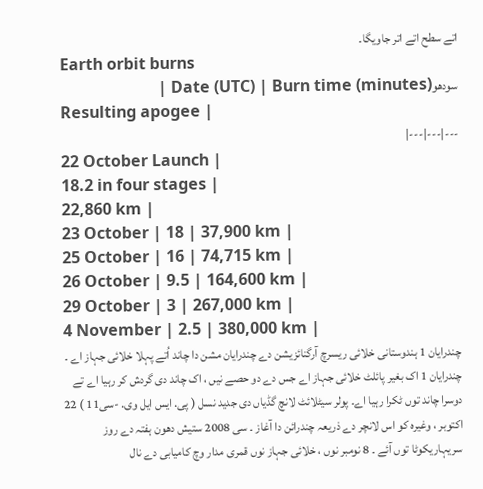اتے سطح اتے اتر جاویگا۔
Earth orbit burns
سودھوDate (UTC) | Burn time (minutes) |
Resulting apogee |
---|---|---|
22 October Launch |
18.2 in four stages |
22,860 km |
23 October | 18 | 37,900 km |
25 October | 16 | 74,715 km |
26 October | 9.5 | 164,600 km |
29 October | 3 | 267,000 km |
4 November | 2.5 | 380,000 km |
چندرایان 1 ہندوستانی خلائی ریسرچ آرگنائزیشن دے چندرایان مشن دا چاند اُتے پہلا خلائی جہاز اے ۔ چندرایان 1 اک بغیر پائلٹ خلائی جہاز اے جس دے دو حصے نيں ، اک چاند دی گردش کر رہیا اے تے دوسرا چاند توں ٹکرا رہیا اے۔ پولر سیٹلائٹ لانچ گڈیاں دی جدید نسل ( پی. ایس ایل وی. -سی11 ) 22 اکتوبر ، وغیرہ کو اس لانچر دے ذریعہ چندرائن دا آغاز ۔ سی 2008 ستیش دھون ہفتہ دے روز سریہاریکوٹا توں آئے ۔ 8 نومبر نوں ، خلائی جہاز نوں قمری مدار وچ کامیابی دے نال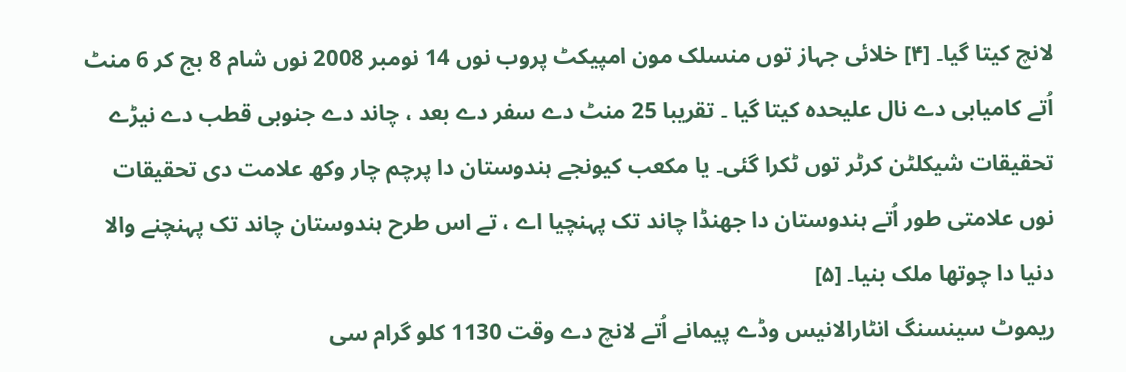لانچ کيتا گیا۔ [۴] خلائی جہاز توں منسلک مون امپیکٹ پروب نوں 14 نومبر 2008 نوں شام 8 بج کر 6 منٹ اُتے کامیابی دے نال علیحدہ کيتا گیا ۔ تقریبا 25 منٹ دے سفر دے بعد ، چاند دے جنوبی قطب دے نیڑے تحقیقات شیکلٹن کرٹر توں ٹکرا گئی۔ یا مکعب کیونجے ہندوستان دا پرچم چار وکھ علامت دی تحقیقات نوں علامتی طور اُتے ہندوستان دا جھنڈا چاند تک پہنچیا اے ، تے اس طرح ہندوستان چاند تک پہنچنے والا دنیا دا چوتھا ملک بنیا۔ [۵]
ریموٹ سینسنگ انٹارالانیس وڈے پیمانے اُتے لانچ دے وقت 1130 کلو گرام سی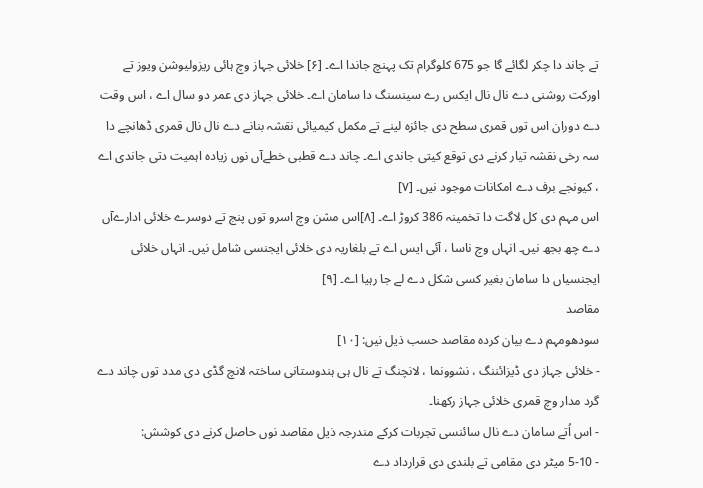تے چاند دا چکر لگائے گا جو 675 کلوگرام تک پہنچ جاندا اے۔ [۶] خلائی جہاز وچ ہائی ریزولیوشن ویوز تے اورکت روشنی دے نال نال ایکس رے سینسنگ دا سامان اے۔ خلائی جہاز دی عمر دو سال اے ، اس وقت دے دوران اس توں قمری سطح دی جائزہ لینے تے مکمل کیمیائی نقشہ بنانے دے نال نال قمری ڈھانچے دا سہ رخی نقشہ تیار کرنے دی توقع کيتی جاندی اے۔ چاند دے قطبی خطےآں نوں زیادہ اہمیت دتی جاندی اے ، کیونجے برف دے امکانات موجود نيں۔ [۷]
اس مہم دی کل لاگت دا تخمینہ 386 کروڑ اے۔ [۸]اس مشن وچ اسرو توں پنج تے دوسرے خلائی ادارےآں دے چھ بجھ نيں۔ انہاں وچ ناسا ، آئی ایس اے تے بلغاریہ دی خلائی ایجنسی شامل نيں۔ انہاں خلائی ایجنسیاں دا سامان بغیر کسی شکل دے لے جا رہیا اے۔ [۹]
مقاصد
سودھومہم دے بیان کردہ مقاصد حسب ذیل نيں: [۱۰]
- خلائی جہاز دی ڈیزائننگ ، نشوونما ، لانچنگ تے نال ہی ہندوستانی ساختہ لانچ گڈی دی مدد توں چاند دے گرد مدار وچ قمری خلائی جہاز رکھنا۔
- اس اُتے سامان دے نال سائنسی تجربات کرکے مندرجہ ذیل مقاصد نوں حاصل کرنے دی کوشش:
- 5-10 میٹر دی مقامی تے بلندی دی قرارداد دے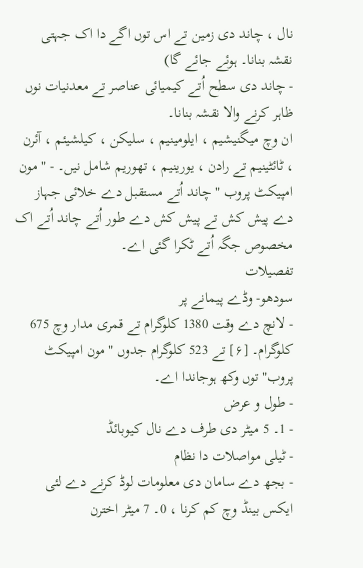نال ، چاند دی زمین تے اس توں اگے دا اک جہتی نقشہ بنانا۔ ہوئے جائے گا)
- چاند دی سطح اُتے کیمیائی عناصر تے معدنیات نوں ظاہر کرنے والا نقشہ بنانا۔
ان وچ میگنیشیم ، ایلومینیم ، سلیکن ، کیلشیئم ، آئرن ، ٹائٹینیم تے رادن ، یورینیم ، تھوریم شامل نيں۔ - " مون امپیکٹ پروب " چاند اُتے مستقبل دے خلائی جہاز دے پیش کش تے پیش کش دے طور اُتے چاند اُتے اک مخصوص جگہ اُتے ٹکرا گئی اے۔
تفصیلات
سودھو- وڈے پیمانے پر
- لانچ دے وقت 1380 کلوگرام تے قمری مدار وچ 675 کلوگرام۔ [۶] تے 523 کلوگرام جدوں "مون امپیکٹ پروب" توں وکھ ہوجاندا اے۔
- طول و عرض
- 1۔ 5 میٹر دی طرف دے نال کیوبائڈ
- ٹیلی مواصلات دا نظام
- بجھ دے سامان دی معلومات لوڈ کرنے دے لئی ایکس بینڈ وچ کم کرنا ، 0۔ 7 میٹر اخترن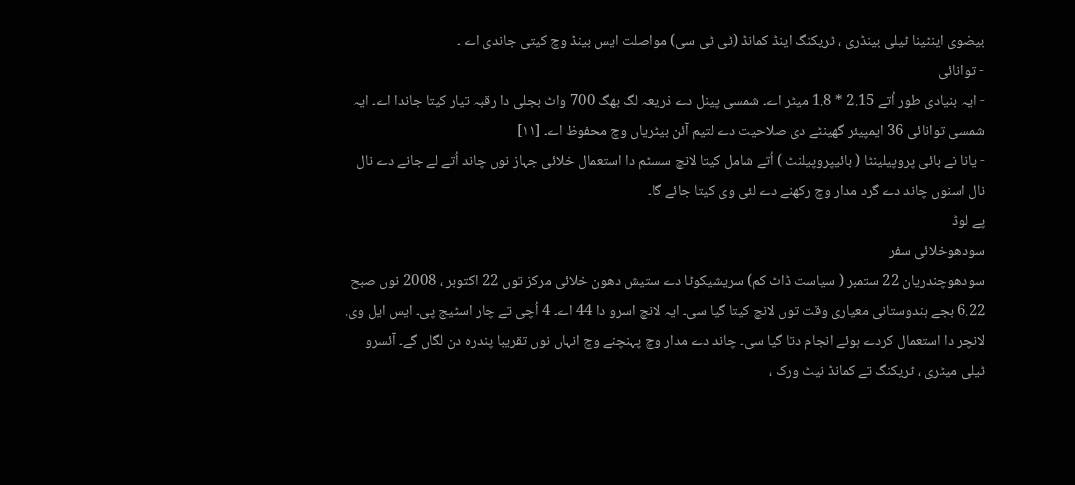بیضوی اینٹینا ٹیلی بینڈری ، ٹریکنگ اینڈ کمانڈ (ٹی ٹی سی) مواصلت ایس بینڈ وچ کيتی جاندی اے ۔
- توانائی
- ایہ بنیادی طور اُتے 2.15 * 1.8 میٹر اے۔ شمسی پینل دے ذریعہ لگ بھگ 700 واٹ بجلی دا رقبہ تیار کيتا جاندا اے۔ ایہ شمسی توانائی 36 ایمپیئر گھینٹے دی صلاحیت دے لتیم آئن بیٹریاں وچ محفوظ اے۔ [۱۱]
- یانا نے بائی پروپیلینٹا ( بائیپروپیلنٹ ) اُتے شامل کيتا لانچ سسٹم دا استعمال خلائی جہاز نوں چاند اُتے لے جانے دے نال نال اسنوں چاند دے گرد مدار وچ رکھنے دے لئی وی کيتا جائے گا۔
پے لوڈ
سودھوخلائی سفر
سودھوچندریان 22 ستمبر ( سیاست ڈاٹ کم) سریشیکوٹا دے ستیش دھون خلائی مرکز توں 22 اکتوبر ، 2008 نوں صبح 6.22 بجے ہندوستانی معیاری وقت توں لانچ کيتا گیا سی۔ ایہ لانچ اسرو دا 44 اے۔ 4 اُچی تے چار اسٹیج پی۔ ایس ایل وی. لانچر دا استعمال کردے ہوئے انجام دتا گیا سی۔ چاند دے مدار وچ پہنچنے وچ انہاں نوں تقریبا پندرہ دن لگاں گے۔ آئسرو ٹیلی میٹری ، ٹریکنگ تے کمانڈ نیٹ ورک ،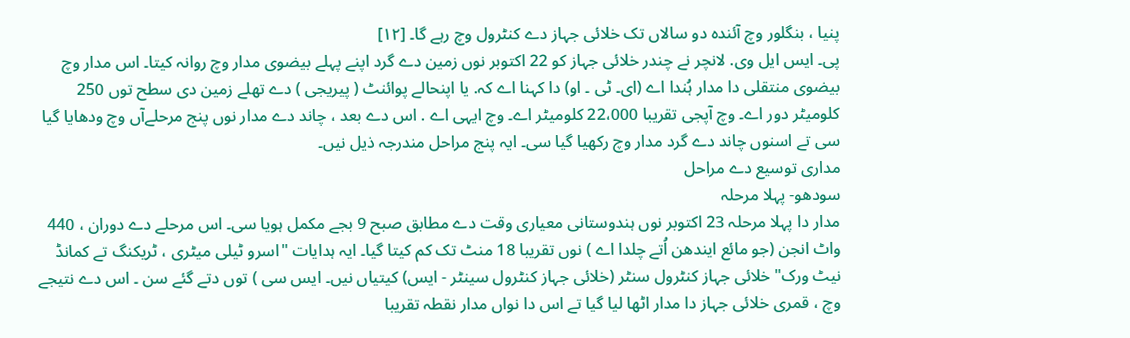پنیا ، بنگلور وچ آئندہ دو سالاں تک خلائی جہاز دے کنٹرول وچ رہے گا۔ [۱۲]
پی۔ ایس ایل وی. لانچر نے چندر خلائی جہاز کو 22 اکتوبر نوں زمین دے گرد اپنے پہلے بیضوی مدار وچ روانہ کيتا۔ اس مدار وچ بیضوی منتقلی دا مدار ہُندا اے (ای۔ ٹی ۔ او) دا کہنا اے کہ. یا اپنحالے پوائنٹ ( پیریجی ) دے تھلے زمین دی سطح توں 250 کلومیٹر دور اے۔ وچ آپجی تقریبا 22،000 کلومیٹر اے۔ وچ ایہی اے . اس دے بعد ، چاند دے مدار نوں پنج مرحلےآں وچ ودھایا گیا سی تے اسنوں چاند دے گرد مدار وچ رکھیا گیا سی۔ ایہ پنج مراحل مندرجہ ذیل نيں۔
مداری توسیع دے مراحل
سودھو- پہلا مرحلہ
مدار دا پہلا مرحلہ 23 اکتوبر نوں ہندوستانی معیاری وقت دے مطابق صبح 9 بجے مکمل ہويا سی۔ اس مرحلے دے دوران ، 440 واٹ انجن (جو مائع ایندھن اُتے چلدا اے ) نوں تقریبا 18 منٹ تک کم کيتا گیا۔ ایہ ہدایات "اسرو ٹیلی میٹری ، ٹریکنگ تے کمانڈ نیٹ ورک" خلائی جہاز کنٹرول سنٹر (خلائی جہاز کنٹرول سینٹر - ایس) کيتیاں نيں۔ ایس سی ) توں دتے گئے سن ۔ اس دے نتیجے وچ ، قمری خلائی جہاز دا مدار اٹھا لیا گیا تے اس دا نواں مدار نقطہ تقریبا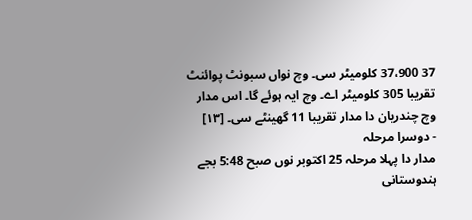37 37،900 کلومیٹر سی۔ وچ نواں سبونٹ پوائنٹ تقریبا 305 کلومیٹر اے۔ وچ ایہ ہوئے گا۔ اس مدار وچ چندریان دا مدار تقریبا 11 گھینٹے سی۔ [۱۳]
- دوسرا مرحلہ
مدار دا پہلا مرحلہ 25 اکتوبر نوں صبح 5:48 بجے ہندوستانی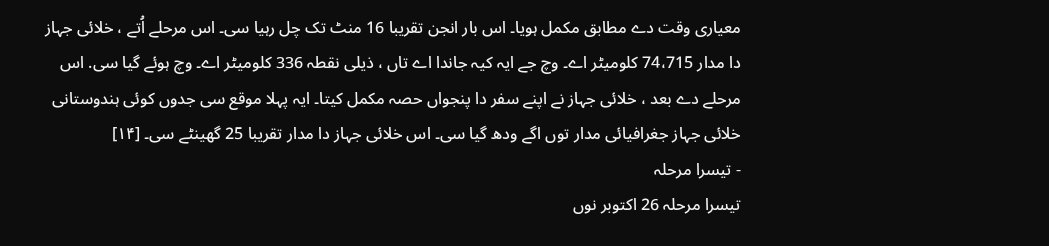معیاری وقت دے مطابق مکمل ہويا۔ اس بار انجن تقریبا 16 منٹ تک چل رہیا سی۔ اس مرحلے اُتے ، خلائی جہاز دا مدار 74،715 کلومیٹر اے۔ وچ جے ایہ کیہ جاندا اے تاں ، ذیلی نقطہ 336 کلومیٹر اے۔ وچ ہوئے گیا سی. اس مرحلے دے بعد ، خلائی جہاز نے اپنے سفر دا پنجواں حصہ مکمل کيتا۔ ایہ پہلا موقع سی جدوں کوئی ہندوستانی خلائی جہاز جغرافیائی مدار توں اگے ودھ گیا سی۔ اس خلائی جہاز دا مدار تقریبا 25 گھینٹے سی۔ [۱۴]
- تیسرا مرحلہ
تیسرا مرحلہ 26 اکتوبر نوں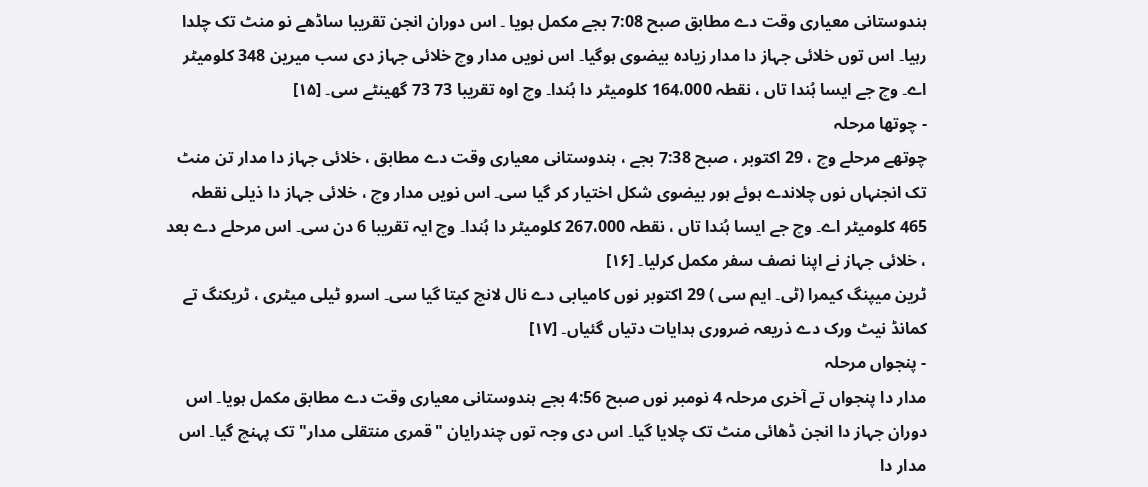ہندوستانی معیاری وقت دے مطابق صبح 7:08 بجے مکمل ہويا ۔ اس دوران انجن تقریبا ساڈھے نو منٹ تک چلدا رہیا۔ اس توں خلائی جہاز دا مدار زیادہ بیضوی ہوگیا۔ اس نويں مدار وچ خلائی جہاز دی سب میرین 348 کلومیٹر اے۔ وچ جے ایسا ہُندا تاں ، نقطہ 164،000 کلومیٹر دا ہُندا۔ وچ اوہ تقریبا 73 73 گھینٹے سی۔ [۱۵]
- چوتھا مرحلہ
چوتھے مرحلے وچ ، 29 اکتوبر ، صبح 7:38 بجے ، ہندوستانی معیاری وقت دے مطابق ، خلائی جہاز دا مدار تن منٹ تک انجنہاں نوں چلاندے ہوئے ہور بیضوی شکل اختیار کر گیا سی۔ اس نويں مدار وچ ، خلائی جہاز دا ذیلی نقطہ 465 کلومیٹر اے۔ وچ جے ایسا ہُندا تاں ، نقطہ 267،000 کلومیٹر دا ہُندا۔ وچ ایہ تقریبا 6 دن سی۔ اس مرحلے دے بعد ، خلائی جہاز نے اپنا نصف سفر مکمل کرلیا۔ [۱۶]
ٹرین میپنگ کیمرا (ٹی۔ ایم سی ) 29 اکتوبر نوں کامیابی دے نال لانچ کيتا گیا سی۔ اسرو ٹیلی میٹری ، ٹریکنگ تے کمانڈ نیٹ ورک دے ذریعہ ضروری ہدایات دتیاں گئیاں۔ [۱۷]
- پنجواں مرحلہ
مدار دا پنجواں تے آخری مرحلہ 4 نومبر نوں صبح 4:56 بجے ہندوستانی معیاری وقت دے مطابق مکمل ہويا۔ اس دوران جہاز دا انجن ڈھائی منٹ تک چلایا گیا۔ اس دی وجہ توں چندرایان "قمری منتقلی مدار" تک پہنچ گیا۔ اس مدار دا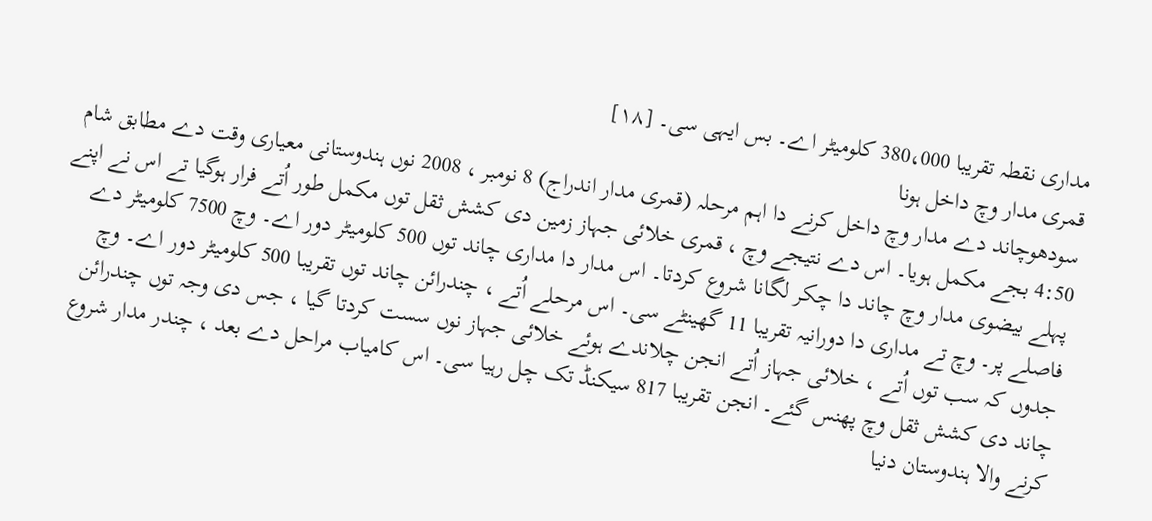مداری نقطہ تقریبا 380،000 کلومیٹر اے۔ بس ایہی سی۔ [۱۸]
قمری مدار وچ داخل ہونا
سودھوچاند دے مدار وچ داخل کرنے دا اہم مرحلہ (قمری مدار اندراج) 8 نومبر ، 2008 نوں ہندوستانی معیاری وقت دے مطابق شام 4:50 بجے مکمل ہويا۔ اس دے نتیجے وچ ، قمری خلائی جہاز زمین دی کشش ثقل توں مکمل طور اُتے فرار ہوگیا تے اس نے اپنے پہلے بیضوی مدار وچ چاند دا چکر لگانا شروع کردتا۔ اس مدار دا مداری چاند توں 500 کلومیٹر دور اے۔ وچ 7500 کلومیٹر دے فاصلے پر۔ وچ تے مداری دا دورانیہ تقریبا 11 گھینٹے سی۔ اس مرحلے اُتے ، چندرائن چاند توں تقریبا 500 کلومیٹر دور اے۔ وچ جدوں کہ سب توں اُتے ، خلائی جہاز اُتے انجن چلاندے ہوئے خلائی جہاز نوں سست کردتا گیا ، جس دی وجہ توں چندرائن چاند دی کشش ثقل وچ پھنس گئے۔ انجن تقریبا 817 سیکنڈ تک چل رہیا سی۔ اس کامیاب مراحل دے بعد ، چندر مدار شروع کرنے والا ہندوستان دنیا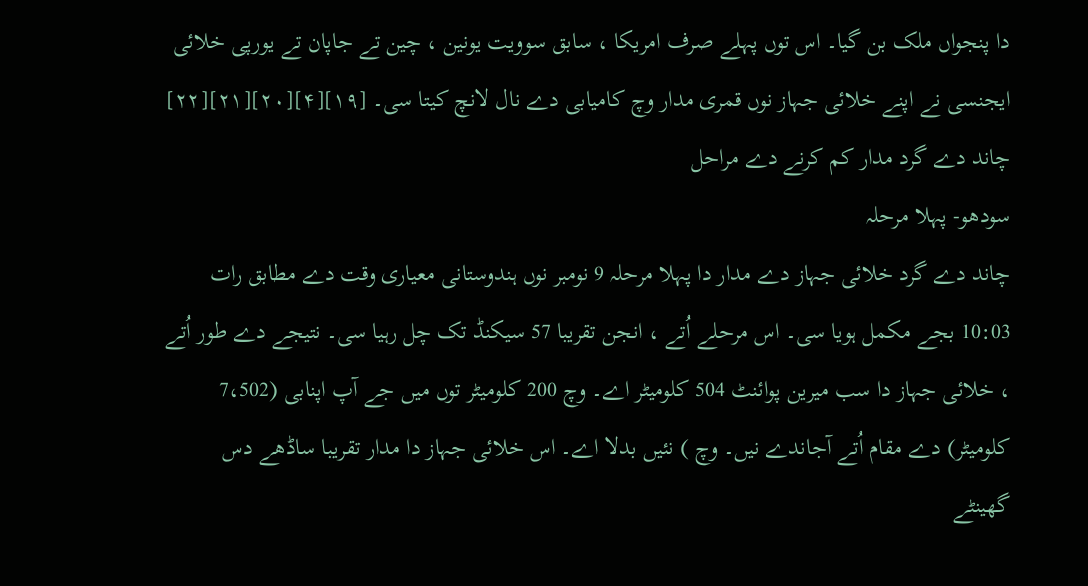دا پنجواں ملک بن گیا۔ اس توں پہلے صرف امریکا ، سابق سوویت یونین ، چین تے جاپان تے یورپی خلائی ایجنسی نے اپنے خلائی جہاز نوں قمری مدار وچ کامیابی دے نال لانچ کيتا سی۔ [۱۹][۴][۲۰][۲۱][۲۲]
چاند دے گرد مدار کم کرنے دے مراحل
سودھو- پہلا مرحلہ
چاند دے گرد خلائی جہاز دے مدار دا پہلا مرحلہ 9 نومبر نوں ہندوستانی معیاری وقت دے مطابق رات 10:03 بجے مکمل ہويا سی۔ اس مرحلے اُتے ، انجن تقریبا 57 سیکنڈ تک چل رہیا سی۔ نتیجے دے طور اُتے ، خلائی جہاز دا سب میرین پوائنٹ 504 کلومیٹر اے۔ وچ 200 کلومیٹر توں ميں جے آپ اپنابی (7،502 کلومیٹر) دے مقام اُتے آجاندے نيں۔ وچ ) نئيں بدلا اے۔ اس خلائی جہاز دا مدار تقریبا ساڈھے دس گھینٹے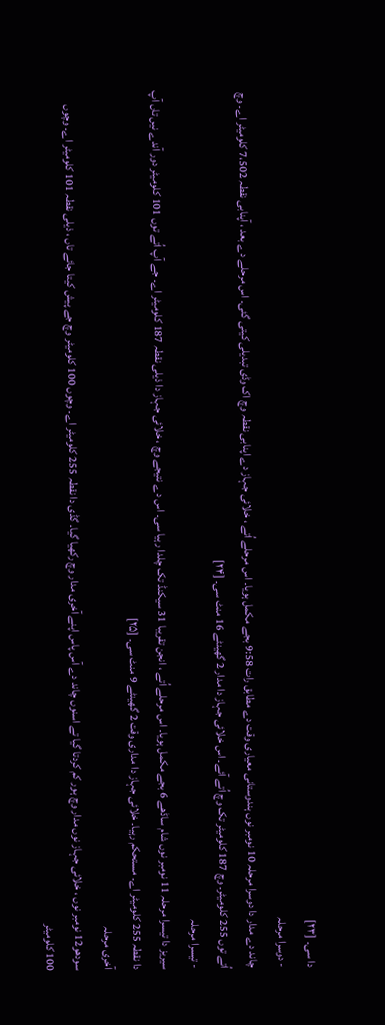دا سی۔ [۲۳]
- دوسرا مرحلہ
چاند دے مدار دا دوسرا مرحلہ 10 نومبر نوں ہندوستانی معیاری وقت دے مطابق رات 9:58 بجے مکمل ہويا۔ اس مرحلے اُتے ، خلائی جہاز دے اپنابی نقطہ وچ اک وڈی تبدیلی کيتی گئی۔ اس مرحلے دے بعد ، آپنابی نقطہ 7،502 کلومیٹر اے۔ وچ اُتے توں 255 کلومیٹر۔ وچ 187 کلومیٹر تک وچ اُتے آئے۔ اس خلائی جہاز دا مدار 2 گھینٹے 16 منٹ سی۔ [۲۴]
- تیسرا مرحلہ
سیریز دا تیسرا مرحلہ 11 نومبر نوں شام ساڈھے 6 بجے مکمل ہويا۔ اس مرحلے اُتے ، انجن تقریبا 31 سیکنڈ تک چلدا رہیا سی۔ اس دے نتیجے وچ ، خلائی جہاز دا ذیلی نقطہ 187 کلومیٹر اے۔ جے آپ اُتے توں 101 کلومیٹر دور آندے نيں تاں آپ دا نقطہ 255 کلومیٹر اے۔ مستحکم رہیا۔ خلائی جہاز دا مداری وقت 2 گھینٹے 9 منٹ سی۔ [۲۵]
آخری مرحلہ
سودھو12 نومبر نوں ، خلائی جہاز نوں مدار وچ ہور کم کردتا گیا تے اسنوں چاند دے آس پاس اپنے آخری مدار وچ رکھیا گیا۔ گڈی دا نقطہ 255 کلومیٹر اے۔ وچوں 100 کلومیٹر وچ جے پیش کيتا جائے تاں ، ذیلی نقطہ 101 کلومیٹر اے۔ وچوں 100 کلومیٹر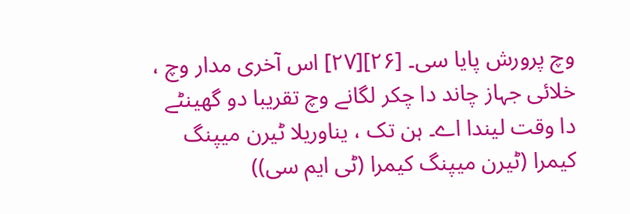وچ پرورش پایا سی۔ [۲۶][۲۷] اس آخری مدار وچ ، خلائی جہاز چاند دا چکر لگانے وچ تقریبا دو گھینٹے دا وقت لیندا اے۔ ہن تک ، یناوریلا ٹیرن میپنگ کیمرا (ٹیرن میپنگ کیمرا (ٹی ایم سی))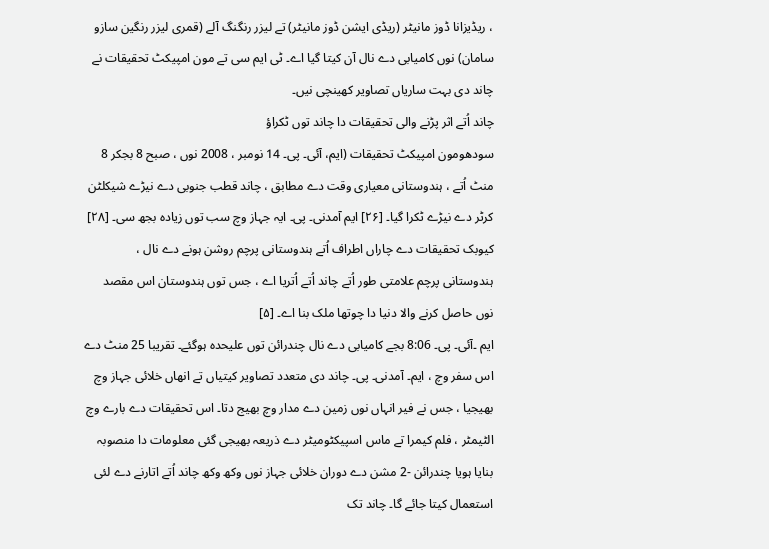، ریڈیزانا ڈوز مانیٹر (ریڈی ایشن ڈوز مانیٹر) تے لیزر رنگنگ آلے (قمری لیزر رنگین سازو سامان) نوں کامیابی دے نال آن کيتا گیا اے۔ ٹی ایم سی تے مون امپیکٹ تحقیقات نے چاند دی بہت ساریاں تصاویر کھینچی نيں۔
چاند اُتے اثر پڑنے والی تحقیقات دا چاند توں ٹکراؤ
سودھومون امپیکٹ تحقیقات (ایم، آئی۔ پی۔ 14 نومبر ، 2008 نوں ، صبح 8 بجکر 8 منٹ اُتے ، ہندوستانی معیاری وقت دے مطابق ، چاند قطب جنوبی دے نیڑے شیکلٹن کرٹر دے نیڑے ٹکرا گیا۔ [۲۶] ایم آمدنی۔ پی۔ ایہ جہاز وچ سب توں زیادہ بجھ سی۔ [۲۸] کیوبک تحقیقات دے چاراں اطراف اُتے ہندوستانی پرچم روشن ہونے دے نال ، ہندوستانی پرچم علامتی طور اُتے چاند اُتے اُتریا اے ، جس توں ہندوستان اس مقصد نوں حاصل کرنے والا دنیا دا چوتھا ملک بنا اے۔ [۵]
ایم ۔آئی۔ پی۔ 8:06 بجے کامیابی دے نال چندرائن توں علیحدہ ہوگئے۔ تقریبا 25 منٹ دے اس سفر وچ ، ایم۔ آمدنی۔ پی۔ چاند دی متعدد تصاویر کيتیاں تے انھاں خلائی جہاز وچ بھیجیا ، جس نے فیر انہاں نوں زمین دے مدار وچ بھیج دتا۔ اس تحقیقات دے بارے وچ الٹیمٹر ، فلم کیمرا تے ماس اسپیکٹومیٹر دے ذریعہ بھیجی گئی معلومات دا منصوبہ بنایا ہويا چندرائن -2 مشن دے دوران خلائی جہاز نوں وکھ وکھ چاند اُتے اتارنے دے لئی استعمال کيتا جائے گا۔ چاند تک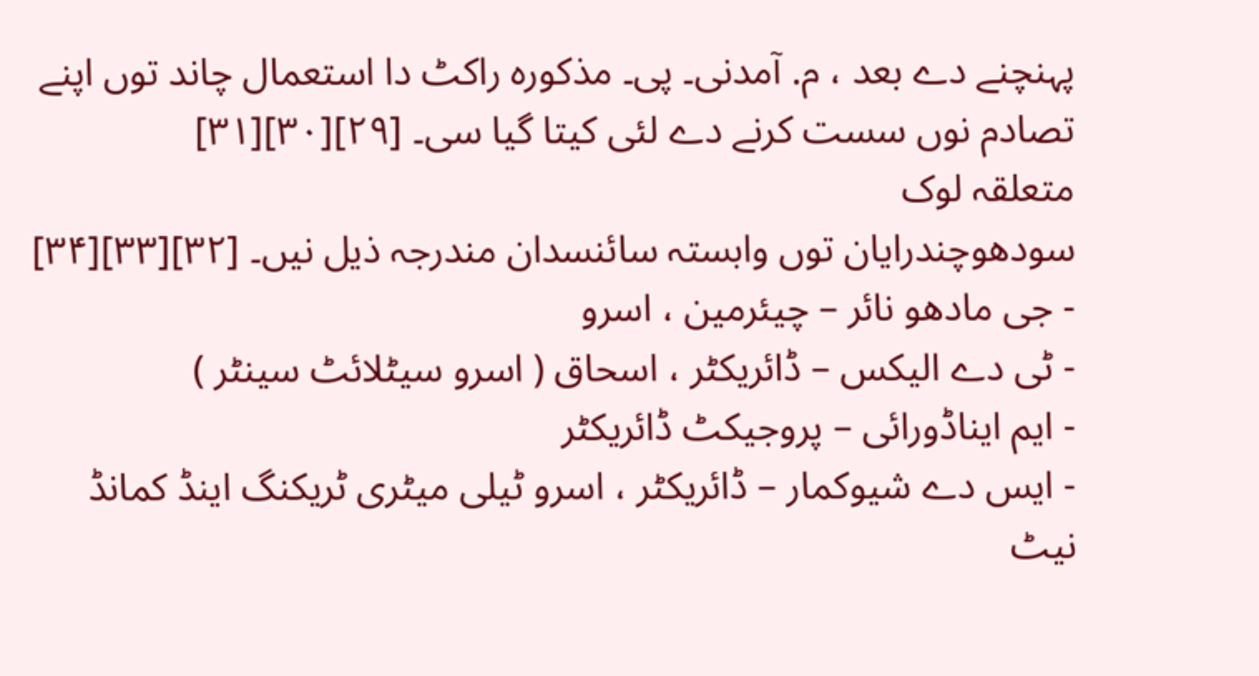پہنچنے دے بعد ، م. آمدنی۔ پی۔ مذکورہ راکٹ دا استعمال چاند توں اپنے تصادم نوں سست کرنے دے لئی کيتا گیا سی۔ [۲۹][۳۰][۳۱]
متعلقہ لوک
سودھوچندرایان توں وابستہ سائنسدان مندرجہ ذیل نيں۔ [۳۲][۳۳][۳۴]
- جی مادھو نائر – چیئرمین ، اسرو
- ٹی دے الیکس – ڈائریکٹر ، اسحاق ( اسرو سیٹلائٹ سینٹر )
- ایم ایناڈورائی – پروجیکٹ ڈائریکٹر
- ایس دے شیوکمار – ڈائریکٹر ، اسرو ٹیلی میٹری ٹریکنگ اینڈ کمانڈ نیٹ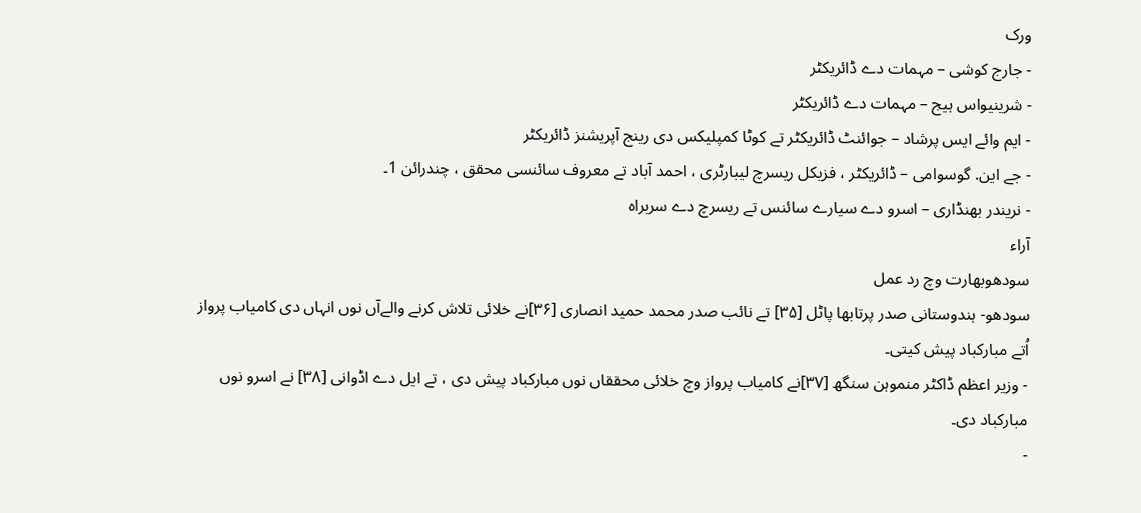ورک
- جارج کوشی – مہمات دے ڈائریکٹر
- شرینیواس ہیج – مہمات دے ڈائریکٹر
- ایم وائے ایس پرشاد – جوائنٹ ڈائریکٹر تے کوٹا کمپلیکس دی رینج آپریشنز ڈائریکٹر
- جے این. گوسوامی – ڈائریکٹر ، فزیکل ریسرچ لیبارٹری ، احمد آباد تے معروف سائنسی محقق ، چندرائن 1۔
- نریندر بھنڈاری – اسرو دے سیارے سائنس تے ریسرچ دے سربراہ
آراء
سودھوبھارت وچ رد عمل
سودھو- ہندوستانی صدر پرتابھا پاٹل [۳۵] تے نائب صدر محمد حمید انصاری [۳۶]نے خلائی تلاش کرنے والےآں نوں انہاں دی کامیاب پرواز اُتے مبارکباد پیش کيتی۔
- وزیر اعظم ڈاکٹر منموہن سنگھ [۳۷]نے کامیاب پرواز وچ خلائی محققاں نوں مبارکباد پیش دی ، تے ایل دے اڈوانی [۳۸] نے اسرو نوں مبارکباد دی۔
-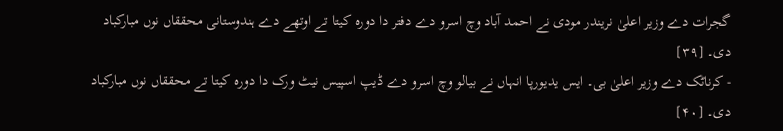گجرات دے وزیر اعلیٰ نریندر مودی نے احمد آباد وچ اسرو دے دفتر دا دورہ کيتا تے اوتھے دے ہندوستانی محققاں نوں مبارکباد دی۔ [۳۹]
- کرناٹک دے وزیر اعلیٰ بی۔ ایس یدیورپا انہاں نے بیالو وچ اسرو دے ڈیپ اسپیس نیٹ ورک دا دورہ کيتا تے محققاں نوں مبارکباد دی۔ [۴۰]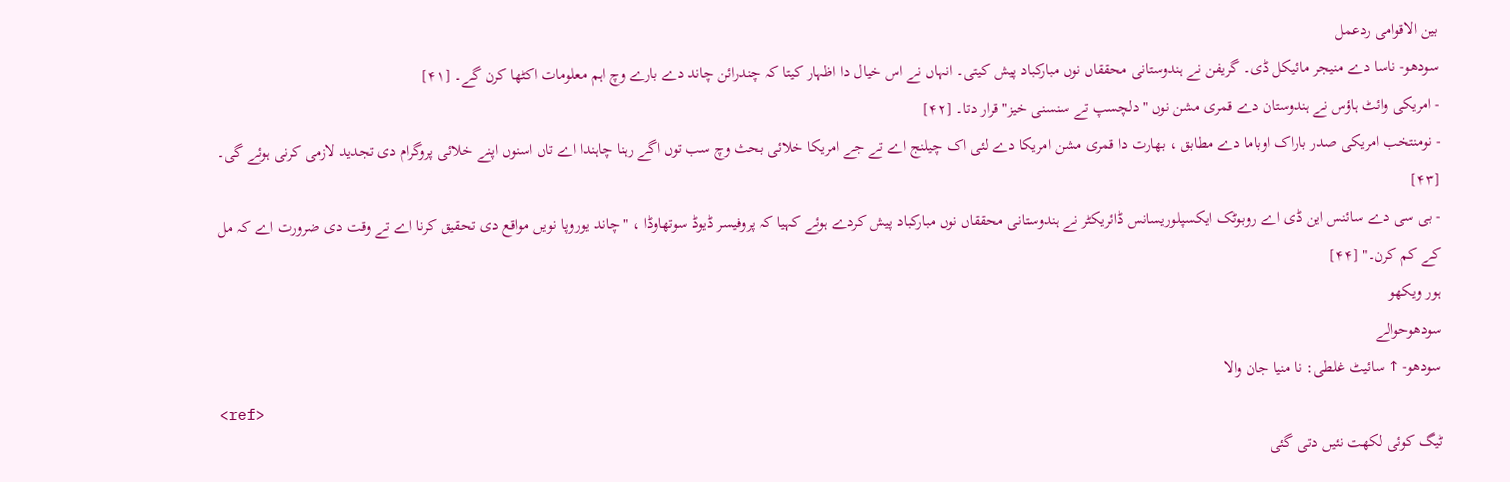بین الاقوامی ردعمل
سودھو- ناسا دے منیجر مائیکل ڈی۔ گریفن نے ہندوستانی محققاں نوں مبارکباد پیش کيتی۔ انہاں نے اس خیال دا اظہار کيتا کہ چندرائن چاند دے بارے وچ اہم معلومات اکٹھا کرن گے۔ [۴۱]
- امریکی وائٹ ہاؤس نے ہندوستان دے قمری مشن نوں "دلچسپ تے سنسنی خیز" قرار دتا۔ [۴۲]
- نومنتخب امریکی صدر باراک اوباما دے مطابق ، بھارت دا قمری مشن امریکا دے لئی اک چیلنج اے تے جے امریکا خلائی بحث وچ سب توں اگے رہنا چاہندا اے تاں اسنوں اپنے خلائی پروگرام دی تجدید لازمی کرنی ہوئے گی۔ [۴۳]
- بی سی دے سائنس این ڈی اے روبوٹک ایکسپلوریسانس ڈائریکٹر نے ہندوستانی محققاں نوں مبارکباد پیش کردے ہوئے کہیا کہ پروفیسر ڈیوڈ سوتھاوڈا ، "چاند یوروپا نويں مواقع دی تحقیق کرنا اے تے وقت دی ضرورت اے کہ مل کے کم کرن۔" [۴۴]
ہور ویکھو
سودھوحوالے
سودھو- ↑ سائیٹ غلطی: نا منیا جان والا
<ref>
ٹیگ کوئی لکھت نئیں دتی گئی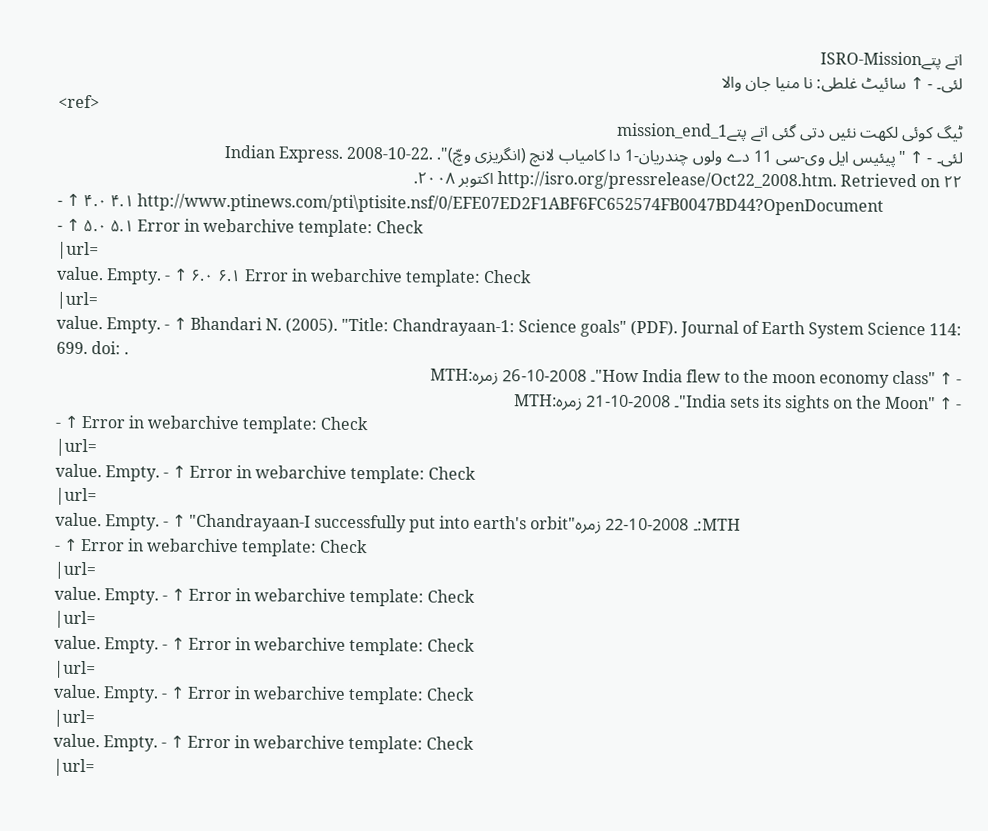اتے پتےISRO-Mission
لئی۔ - ↑ سائیٹ غلطی: نا منیا جان والا
<ref>
ٹیگ کوئی لکھت نئیں دتی گئی اتے پتےmission_end_1
لئی۔ - ↑ "پیئیس ایل وی-سی 11 دے ولوں چندریان-1 دا کامیاب لانچ (انگریزی وچّ)". Indian Express. 2008-10-22. http://isro.org/pressrelease/Oct22_2008.htm. Retrieved on ۲۲ اکتوبر ۲۰۰۸.
- ↑ ۴.۰ ۴.۱ http://www.ptinews.com/pti\ptisite.nsf/0/EFE07ED2F1ABF6FC652574FB0047BD44?OpenDocument
- ↑ ۵.۰ ۵.۱ Error in webarchive template: Check
|url=
value. Empty. - ↑ ۶.۰ ۶.۱ Error in webarchive template: Check
|url=
value. Empty. - ↑ Bhandari N. (2005). "Title: Chandrayaan-1: Science goals" (PDF). Journal of Earth System Science 114: 699. doi: .
- ↑ "How India flew to the moon economy class"۔ 2008-10-26 زمرہ:MTH
- ↑ "India sets its sights on the Moon"۔ 2008-10-21 زمرہ:MTH
- ↑ Error in webarchive template: Check
|url=
value. Empty. - ↑ Error in webarchive template: Check
|url=
value. Empty. - ↑ "Chandrayaan-I successfully put into earth's orbit"۔ 2008-10-22 زمرہ:MTH
- ↑ Error in webarchive template: Check
|url=
value. Empty. - ↑ Error in webarchive template: Check
|url=
value. Empty. - ↑ Error in webarchive template: Check
|url=
value. Empty. - ↑ Error in webarchive template: Check
|url=
value. Empty. - ↑ Error in webarchive template: Check
|url=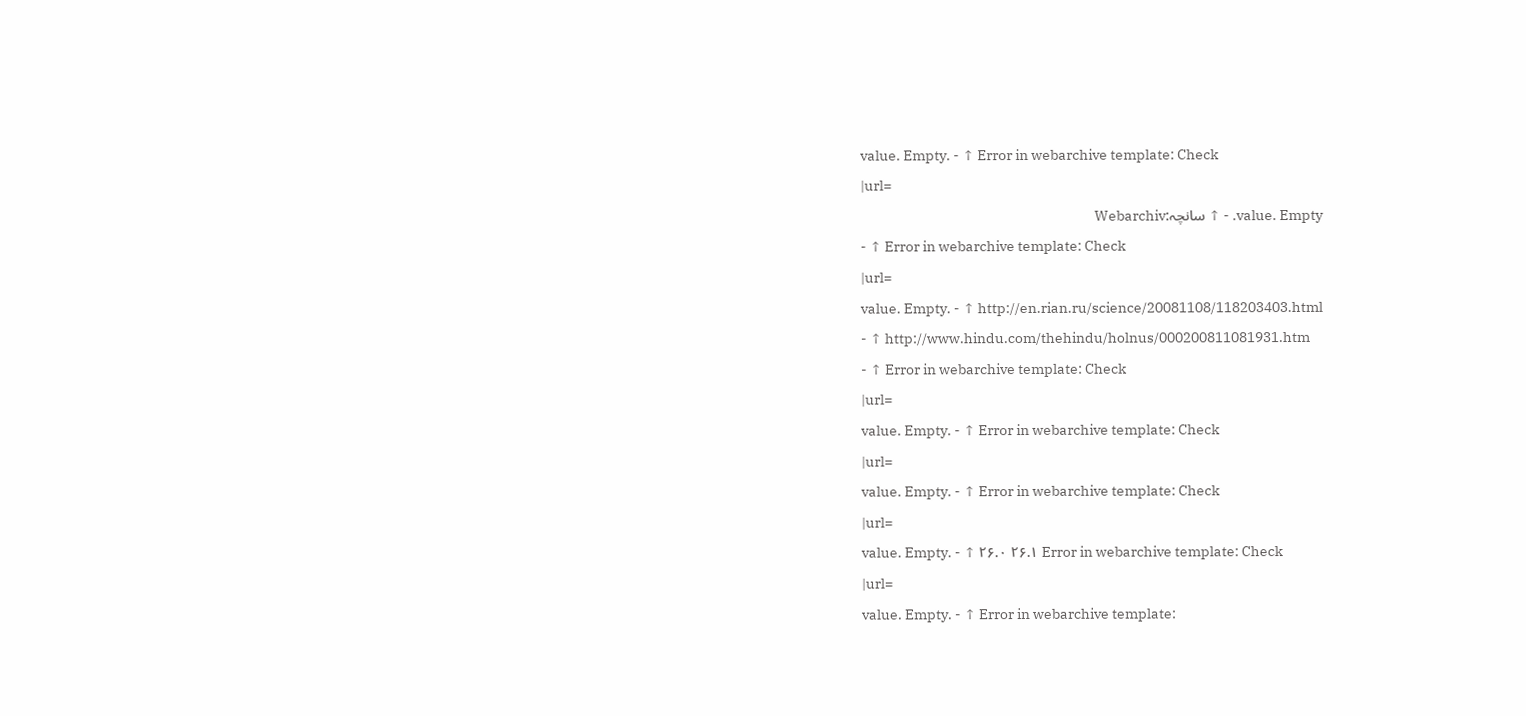value. Empty. - ↑ Error in webarchive template: Check
|url=
value. Empty. - ↑ سانچہ:Webarchiv
- ↑ Error in webarchive template: Check
|url=
value. Empty. - ↑ http://en.rian.ru/science/20081108/118203403.html
- ↑ http://www.hindu.com/thehindu/holnus/000200811081931.htm
- ↑ Error in webarchive template: Check
|url=
value. Empty. - ↑ Error in webarchive template: Check
|url=
value. Empty. - ↑ Error in webarchive template: Check
|url=
value. Empty. - ↑ ۲۶.۰ ۲۶.۱ Error in webarchive template: Check
|url=
value. Empty. - ↑ Error in webarchive template: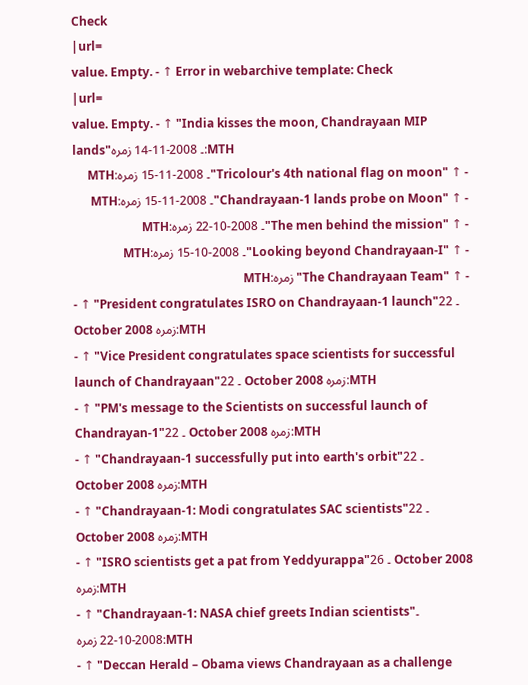Check
|url=
value. Empty. - ↑ Error in webarchive template: Check
|url=
value. Empty. - ↑ "India kisses the moon, Chandrayaan MIP lands"۔ 2008-11-14 زمرہ:MTH
- ↑ "Tricolour's 4th national flag on moon"۔ 2008-11-15 زمرہ:MTH
- ↑ "Chandrayaan-1 lands probe on Moon"۔ 2008-11-15 زمرہ:MTH
- ↑ "The men behind the mission"۔ 2008-10-22 زمرہ:MTH
- ↑ "Looking beyond Chandrayaan-I"۔ 2008-10-15 زمرہ:MTH
- ↑ "The Chandrayaan Team" زمرہ:MTH
- ↑ "President congratulates ISRO on Chandrayaan-1 launch"۔ 22 October 2008 زمرہ:MTH
- ↑ "Vice President congratulates space scientists for successful launch of Chandrayaan"۔ 22 October 2008 زمرہ:MTH
- ↑ "PM's message to the Scientists on successful launch of Chandrayan-1"۔ 22 October 2008 زمرہ:MTH
- ↑ "Chandrayaan-1 successfully put into earth's orbit"۔ 22 October 2008 زمرہ:MTH
- ↑ "Chandrayaan-1: Modi congratulates SAC scientists"۔ 22 October 2008 زمرہ:MTH
- ↑ "ISRO scientists get a pat from Yeddyurappa"۔ 26 October 2008 زمرہ:MTH
- ↑ "Chandrayaan-1: NASA chief greets Indian scientists"۔ 2008-10-22 زمرہ:MTH
- ↑ "Deccan Herald – Obama views Chandrayaan as a challenge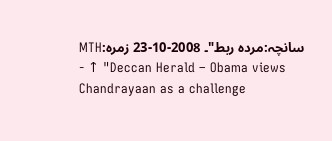سانچہ:مردہ ربط"۔ 2008-10-23 زمرہ:MTH
- ↑ "Deccan Herald – Obama views Chandrayaan as a challenge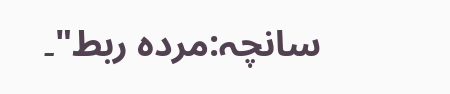سانچہ:مردہ ربط"۔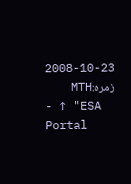2008-10-23 زمرہ:MTH
- ↑ "ESA Portal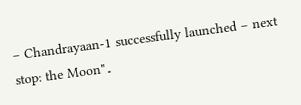– Chandrayaan-1 successfully launched – next stop: the Moon"۔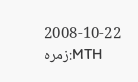2008-10-22 زمرہ:MTH